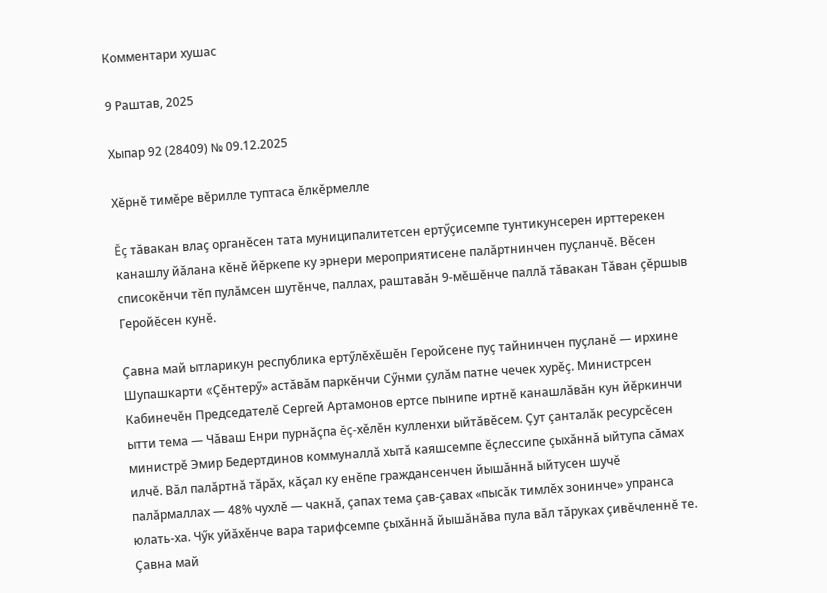Комментари хушас

9 Раштав, 2025

Хыпар 92 (28409) № 09.12.2025

Хĕрнĕ тимĕре вĕрилле туптаса ĕлкĕрмелле

Ĕç тăвакан влаç органĕсен тата муниципалитетсен ертӳçисемпе тунтикунсерен ирттерекен канашлу йăлана кĕнĕ йĕркепе ку эрнери мероприятисене палăртнинчен пуçланчĕ. Вĕсен списокĕнчи тĕп пулăмсен шутĕнче, паллах, раштавăн 9-мĕшĕнче паллă тăвакан Тăван çĕршыв Геройĕсен кунĕ.

Çавна май ытларикун республика ертӳлĕхĕшĕн Геройсене пуç тайнинчен пуçланĕ — ирхине Шупашкарти «Çĕнтерӳ» астăвăм паркĕнчи Сӳнми çулăм патне чечек хурĕç. Министрсен Кабинечĕн Председателĕ Сергей Артамонов ертсе пынипе иртнĕ канашлăвăн кун йĕркинчи ытти тема — Чăваш Енри пурнăçпа ĕç-хĕлĕн кулленхи ыйтăвĕсем. Çут çанталăк ресурсĕсен министрĕ Эмир Бедертдинов коммуналлă хытă каяшсемпе ĕçлессипе çыхăннă ыйтупа сăмах илчĕ. Вăл палăртнă тăрăх, кăçал ку енĕпе граждансенчен йышăннă ыйтусен шучĕ палăрмаллах — 48% чухлĕ — чакнă, çапах тема çав-çавах «пысăк тимлĕх зонинче» упранса юлать-ха. Чӳк уйăхĕнче вара тарифсемпе çыхăннă йышăнăва пула вăл тăруках çивĕчленнĕ те. Çавна май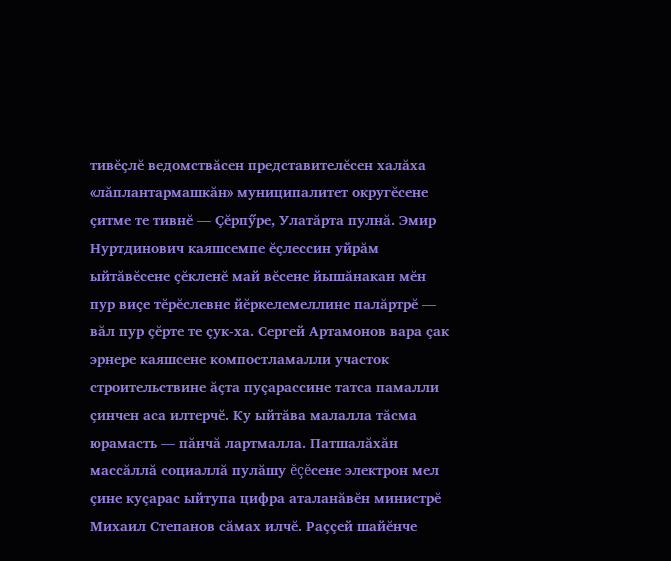тивĕçлĕ ведомствăсен представителĕсен халăха «лăплантармашкăн» муниципалитет округĕсене çитме те тивнĕ — Çĕрпӳре, Улатăрта пулнă. Эмир Нуртдинович каяшсемпе ĕçлессин уйрăм ыйтăвĕсене çĕкленĕ май вĕсене йышăнакан мĕн пур виçе тĕрĕслевне йĕркелемеллине палăртрĕ — вăл пур çĕрте те çук-ха. Сергей Артамонов вара çак эрнере каяшсене компостламалли участок строительствине ăçта пуçарассине татса памалли çинчен аса илтерчĕ. Ку ыйтăва малалла тăсма юрамасть — пăнчă лартмалла. Патшалăхăн массăллă социаллă пулăшу ĕçĕсене электрон мел çине куçарас ыйтупа цифра аталанăвĕн министрĕ Михаил Степанов сăмах илчĕ. Раççей шайĕнче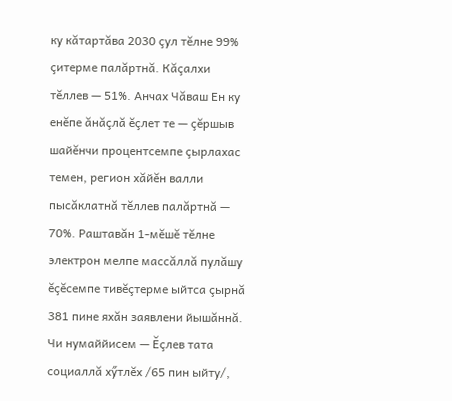ку кăтартăва 2030 çул тĕлне 99% çитерме палăртнă. Кăçалхи тĕллев — 51%. Анчах Чăваш Ен ку енĕпе ăнăçлă ĕçлет те — çĕршыв шайĕнчи процентсемпе çырлахас темен, регион хăйĕн валли пысăклатнă тĕллев палăртнă — 70%. Раштавăн 1-мĕшĕ тĕлне электрон мелпе массăллă пулăшу ĕçĕсемпе тивĕçтерме ыйтса çырнă 381 пине яхăн заявлени йышăннă. Чи нумаййисем — Ĕçлев тата социаллă хӳтлĕх /65 пин ыйту/,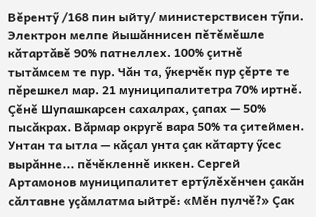Вĕрентӳ /168 пин ыйту/ министерствисен тӳпи. Электрон мелпе йышăннисен пĕтĕмĕшле кăтартăвĕ 90% патнеллех. 100% çитнĕ тытăмсем те пур. Чăн та, ӳкерчĕк пур çĕрте те пĕрешкел мар. 21 муниципалитетра 70% иртнĕ. Çĕнĕ Шупашкарсен сахалрах, çапах — 50% пысăкрах. Вăрмар округĕ вара 50% та çитеймен. Унтан та ытла — кăçал унта çак кăтарту ӳсес вырăнне... пĕчĕкленнĕ иккен. Сергей Артамонов муниципалитет ертӳлĕхĕнчен çакăн сăлтавне уçăмлатма ыйтрĕ: «Мĕн пулчĕ?» Çак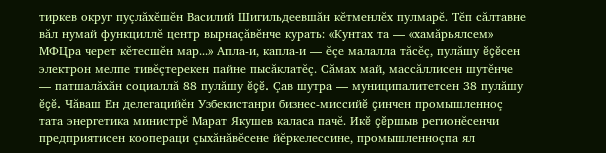тиркев округ пуçлăхĕшĕн Василий Шигильдеевшăн кĕтменлĕх пулмарĕ. Тĕп сăлтавне вăл нумай функциллĕ центр вырнаçăвĕнче курать: «Кунтах та — «хамăрьялсем» МФЦра черет кĕтесшĕн мар...» Апла-и, капла-и — ĕçе малалла тăсĕç, пулăшу ĕçĕсен электрон мелпе тивĕçтерекен пайне пысăклатĕç. Сăмах май, массăллисен шутĕнче — патшалăхăн социаллă 88 пулăшу ĕçĕ. Çав шутра — муниципалитетсен 38 пулăшу ĕçĕ. Чăваш Ен делегацийĕн Узбекистанри бизнес-миссийĕ çинчен промышленноç тата энергетика министрĕ Марат Якушев каласа пачĕ. Икĕ çĕршыв регионĕсенчи предприятисен коопераци çыхăнăвĕсене йĕркелессине, промышленноçпа ял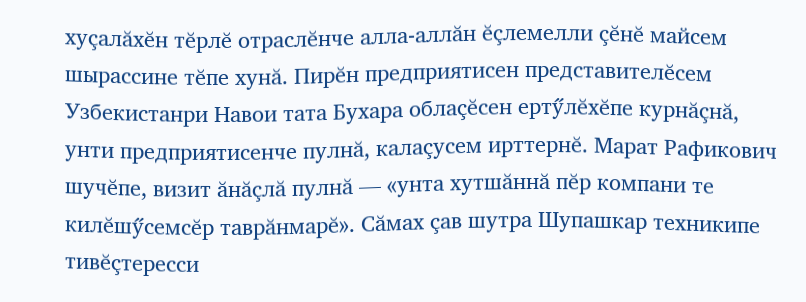хуçалăхĕн тĕрлĕ отраслĕнче алла-аллăн ĕçлемелли çĕнĕ майсем шырассине тĕпе хунă. Пирĕн предприятисен представителĕсем Узбекистанри Навои тата Бухара облаçĕсен ертӳлĕхĕпе курнăçнă, унти предприятисенче пулнă, калаçусем ирттернĕ. Марат Рафикович шучĕпе, визит ăнăçлă пулнă — «унта хутшăннă пĕр компани те килĕшӳсемсĕр таврăнмарĕ». Сăмах çав шутра Шупашкар техникипе тивĕçтересси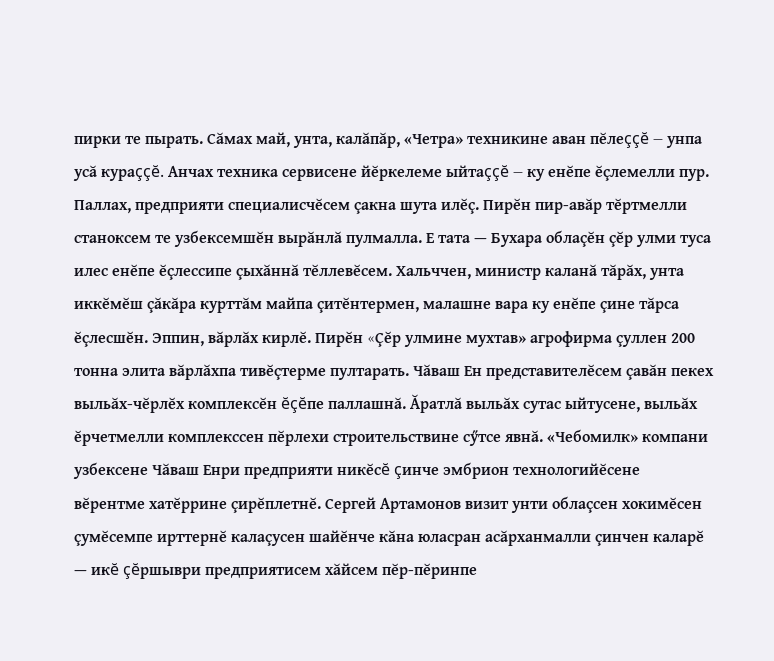пирки те пырать. Сăмах май, унта, калăпăр, «Четра» техникине аван пĕлеççĕ — унпа усă кураççĕ. Анчах техника сервисене йĕркелеме ыйтаççĕ — ку енĕпе ĕçлемелли пур. Паллах, предприяти специалисчĕсем çакна шута илĕç. Пирĕн пир-авăр тĕртмелли станоксем те узбексемшĕн вырăнлă пулмалла. Е тата — Бухара облаçĕн çĕр улми туса илес енĕпе ĕçлессипе çыхăннă тĕллевĕсем. Хальччен, министр каланă тăрăх, унта иккĕмĕш çăкăра курттăм майпа çитĕнтермен, малашне вара ку енĕпе çине тăрса ĕçлесшĕн. Эппин, вăрлăх кирлĕ. Пирĕн «Çĕр улмине мухтав» агрофирма çуллен 200 тонна элита вăрлăхпа тивĕçтерме пултарать. Чăваш Ен представителĕсем çавăн пекех выльăх-чĕрлĕх комплексĕн ĕçĕпе паллашнă. Ăратлă выльăх сутас ыйтусене, выльăх ĕрчетмелли комплекссен пĕрлехи строительствине сӳтсе явнă. «Чебомилк» компани узбексене Чăваш Енри предприяти никĕсĕ çинче эмбрион технологийĕсене вĕрентме хатĕррине çирĕплетнĕ. Сергей Артамонов визит унти облаçсен хокимĕсен çумĕсемпе ирттернĕ калаçусен шайĕнче кăна юласран асăрханмалли çинчен каларĕ — икĕ çĕршыври предприятисем хăйсем пĕр-пĕринпе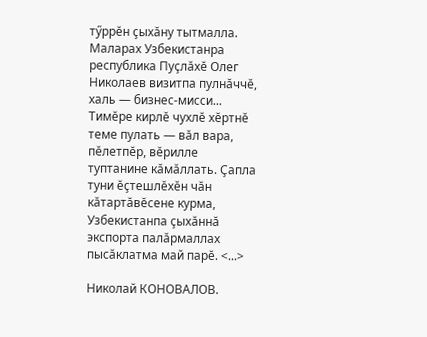тӳррĕн çыхăну тытмалла. Маларах Узбекистанра республика Пуçлăхĕ Олег Николаев визитпа пулнăччĕ, халь — бизнес-мисси... Тимĕре кирлĕ чухлĕ хĕртнĕ теме пулать — вăл вара, пĕлетпĕр, вĕрилле туптанине кăмăллать. Çапла туни ĕçтешлĕхĕн чăн кăтартăвĕсене курма, Узбекистанпа çыхăннă экспорта палăрмаллах пысăклатма май парĕ. <...>

Николай КОНОВАЛОВ.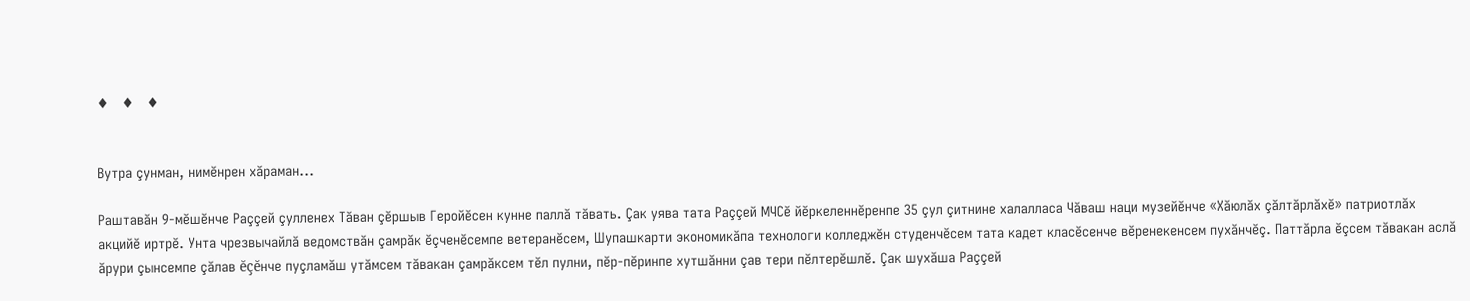♦   ♦   ♦


Вутра çунман, нимĕнрен хăраман...

Раштавăн 9-мĕшĕнче Раççей çулленех Тăван çĕршыв Геройĕсен кунне паллă тăвать. Çак уява тата Раççей МЧСĕ йĕркеленнĕренпе 35 çул çитнине халалласа Чăваш наци музейĕнче «Хăюлăх çăлтăрлăхĕ» патриотлăх акцийĕ иртрĕ. Унта чрезвычайлă ведомствăн çамрăк ĕçченĕсемпе ветеранĕсем, Шупашкарти экономикăпа технологи колледжĕн студенчĕсем тата кадет класĕсенче вĕренекенсем пухăнчĕç. Паттăрла ĕçсем тăвакан аслă ăрури çынсемпе çăлав ĕçĕнче пуçламăш утăмсем тăвакан çамрăксем тĕл пулни, пĕр-пĕринпе хутшăнни çав тери пĕлтерĕшлĕ. Çак шухăша Раççей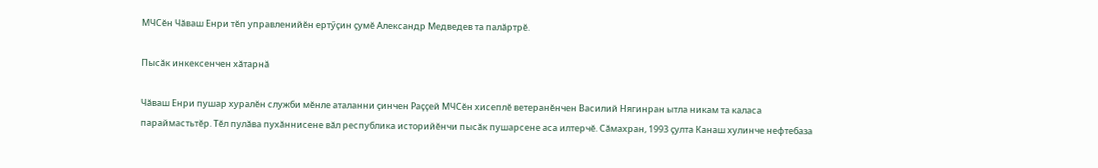МЧСĕн Чăваш Енри тĕп управленийĕн ертӳçин çумĕ Александр Медведев та палăртрĕ.

Пысăк инкексенчен хăтарнă

Чăваш Енри пушар хуралĕн служби мĕнле аталанни çинчен Раççей МЧСĕн хисеплĕ ветеранĕнчен Василий Нягинран ытла никам та каласа параймастьтĕр. Тĕл пулăва пухăннисене вăл республика историйĕнчи пысăк пушарсене аса илтерчĕ. Сăмахран, 1993 çулта Канаш хулинче нефтебаза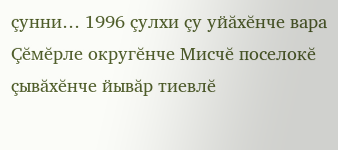çунни… 1996 çулхи çу уйăхĕнче вара Çĕмĕрле округĕнче Мисчĕ поселокĕ çывăхĕнче йывăр тиевлĕ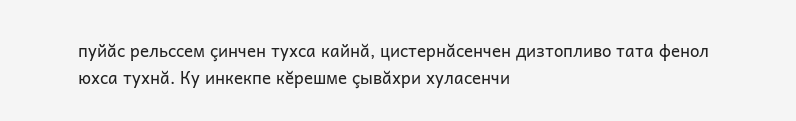пуйăс рельссем çинчен тухса кайнă, цистернăсенчен дизтопливо тата фенол юхса тухнă. Ку инкекпе кĕрешме çывăхри хуласенчи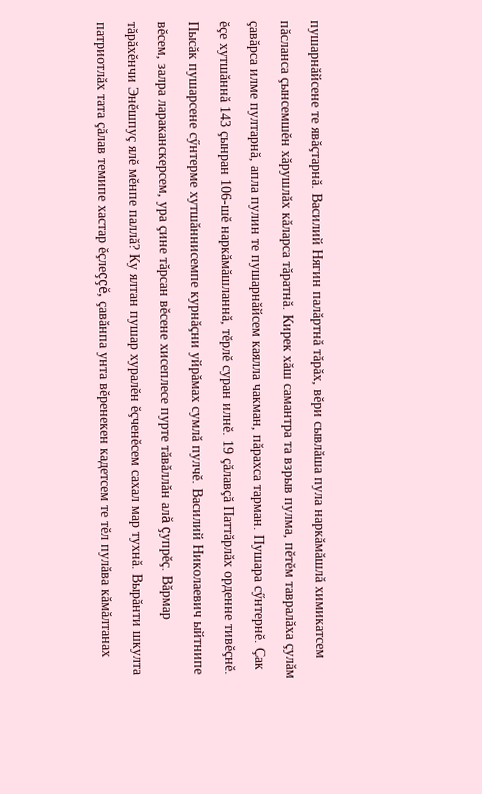пушарнăйсене те явăçтарнă. Василий Нягин палăртнă тăрăх, вĕри сывлăша пула наркăмăшлă химикатсем пăсланса çынсемшĕн хăрушлăх кăларса тăратнă. Кирек хăш самантра та взрыв пулма, пĕтĕм тавралăха çулăм çавăрса илме пултарнă, апла пулин те пушарнăйсем каялла чакман, пăрахса тарман. Пушара сӳнтернĕ. Çак ĕçе хутшăннă 143 çынран 106-шĕ наркăмăшланнă, тĕрлĕ суран илнĕ. 19 çăлавçă Паттăрлăх орденне тивĕçнĕ. Пысăк пушарсене сӳнтерме хутшăннисемпе курнăçни уйрăмах сумлă пулчĕ. Василий Николаевич ыйтнипе вĕсем, залра лараканскерсем, ура çине тăрсан вĕсене хисеплесе пурте тăвăллăн алă çупрĕç. Вăрмар тăрăхĕнчи Энĕшпуç ялĕ мĕнпе паллă? Ку ялтан пушар хуралĕн ĕçченĕсем сахал мар тухнă. Вырăнти шкулта патриотлăх тата çăлав темипе хастар ĕçлеççĕ, çавăнпа унта вĕренекен кадетсем те тĕл пулăва кăмăлтанах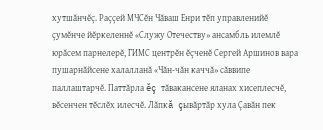хутшăнчĕç. Раççей МЧСĕн Чăваш Енри тĕп управленийĕ çумĕнче йĕркеленнĕ «Служу Отечеству» ансамбль илемлĕ юрăсем парнелерĕ, ГИМС центрĕн ĕçченĕ Сергей Аршинов вара пушарнăйсене халалланă «Чăн-чăн каччă» сăввипе паллаштарчĕ. Паттăрла ĕç тăвакансене яланах хисеплесчĕ, вĕсенчен тĕслĕх илесчĕ. Лăпкă çывăртăр хула Çавăн пек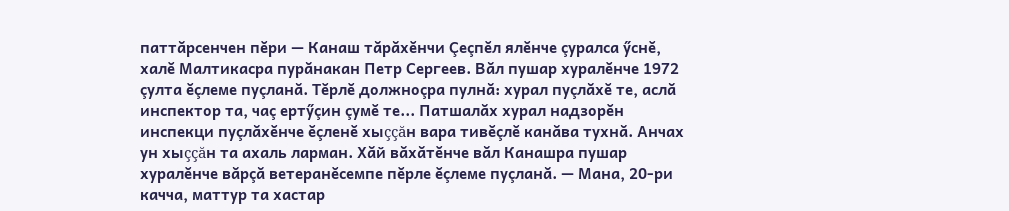паттăрсенчен пĕри — Канаш тăрăхĕнчи Çеçпĕл ялĕнче çуралса ӳснĕ, халĕ Малтикасра пурăнакан Петр Сергеев. Вăл пушар хуралĕнче 1972 çулта ĕçлеме пуçланă. Тĕрлĕ должноçра пулнă: хурал пуçлăхĕ те, аслă инспектор та, чаç ертӳçин çумĕ те... Патшалăх хурал надзорĕн инспекци пуçлăхĕнче ĕçленĕ хыççăн вара тивĕçлĕ канăва тухнă. Анчах ун хыççăн та ахаль ларман. Хăй вăхăтĕнче вăл Канашра пушар хуралĕнче вăрçă ветеранĕсемпе пĕрле ĕçлеме пуçланă. — Мана, 20-ри качча, маттур та хастар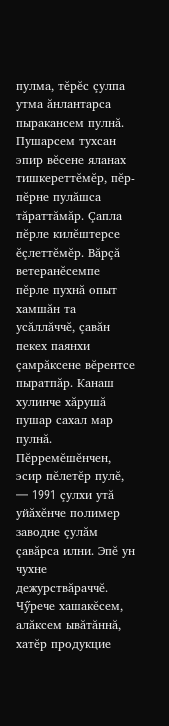пулма, тĕрĕс çулпа утма ăнлантарса пыракансем пулнă. Пушарсем тухсан эпир вĕсене яланах тишкереттĕмĕр, пĕр-пĕрне пулăшса тăраттăмăр. Çапла пĕрле килĕштерсе ĕçлеттĕмĕр. Вăрçă ветеранĕсемпе пĕрле пухнă опыт хамшăн та усăллăччĕ, çавăн пекех паянхи çамрăксене вĕрентсе пыратпăр. Канаш хулинче хăрушă пушар сахал мар пулнă. Пĕрремĕшĕнчен, эсир пĕлетĕр пулĕ, — 1991 çулхи утă уйăхĕнче полимер заводне çулăм çавăрса илни. Эпĕ ун чухне дежурствăраччĕ. Чӳрече хашакĕсем, алăксем ывăтăннă, хатĕр продукцие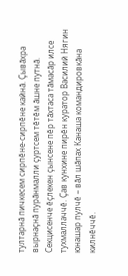тултарнă пичкесем сирпĕне-сирпĕне кайнă. Çывăхра вырнаçнă пурăнмалли çуртсем тĕтĕм ăшне путнă. Секцисенче ĕçлекен çынсене пĕр тăхтаса тăмасăр илсе тухмаллаччĕ. Çав кунхине пирĕн куратор Василий Нягин юнашар пулчĕ – вăл шăпах Канаша командировкăна килнĕччĕ.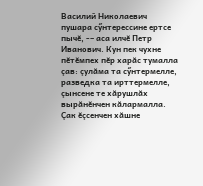Василий Николаевич пушара сӳнтерессине ертсе пычĕ, -– аса илчĕ Петр Иванович. Кун пек чухне пĕтĕмпех пĕр харăс тумалла çав: çулăма та сӳнтермелле, разведка та ирттермелле, çынсене те хăрушлăх вырăнĕнчен кăлармалла. Çак ĕçсенчен хăшне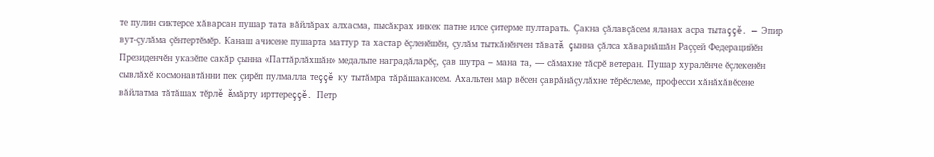те пулин сиктерсе хăварсан пушар тата вăйлăрах алхасма, пысăкрах инкек патне илсе çитерме пултарать. Çакна çăлавçăсем яланах асра тытаççĕ. — Эпир вут-çулăма çĕнтертĕмĕр. Канаш ачисене пушарта маттур та хастар ĕçленĕшĕн, çулăм тыткăнĕнчен тăватă çынна çăлса хăварнăшăн Раççей Федерацийĕн Президенчĕн указĕпе сакăр çынна «Паттăрлăхшăн» медальпе наградăларĕç, çав шутра – мана та, — сăмахне тăсрĕ ветеран. Пушар хуралĕнче ĕçлекенĕн сывлăхĕ космонавтăнни пек çирĕп пулмалла теççĕ ку тытăмра тăрăшакансем. Ахальтен мар вĕсен çаврăнăçулăхне тĕрĕслеме, професси хăнăхăвĕсене вăйлатма тăтăшах тĕрлĕ ăмăрту ирттереççĕ. Петр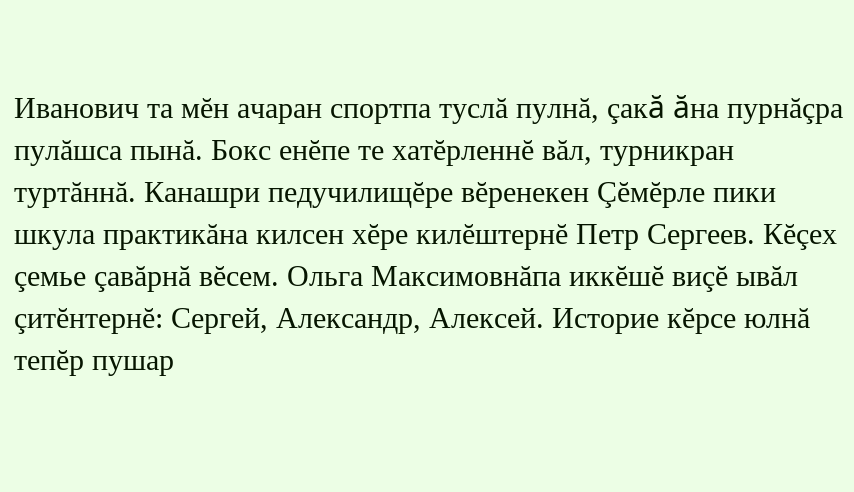Иванович та мĕн ачаран спортпа туслă пулнă, çакă ăна пурнăçра пулăшса пынă. Бокс енĕпе те хатĕрленнĕ вăл, турникран туртăннă. Канашри педучилищĕре вĕренекен Çĕмĕрле пики шкула практикăна килсен хĕре килĕштернĕ Петр Сергеев. Кĕçех çемье çавăрнă вĕсем. Ольга Максимовнăпа иккĕшĕ виçĕ ывăл çитĕнтернĕ: Сергей, Александр, Алексей. Историе кĕрсе юлнă тепĕр пушар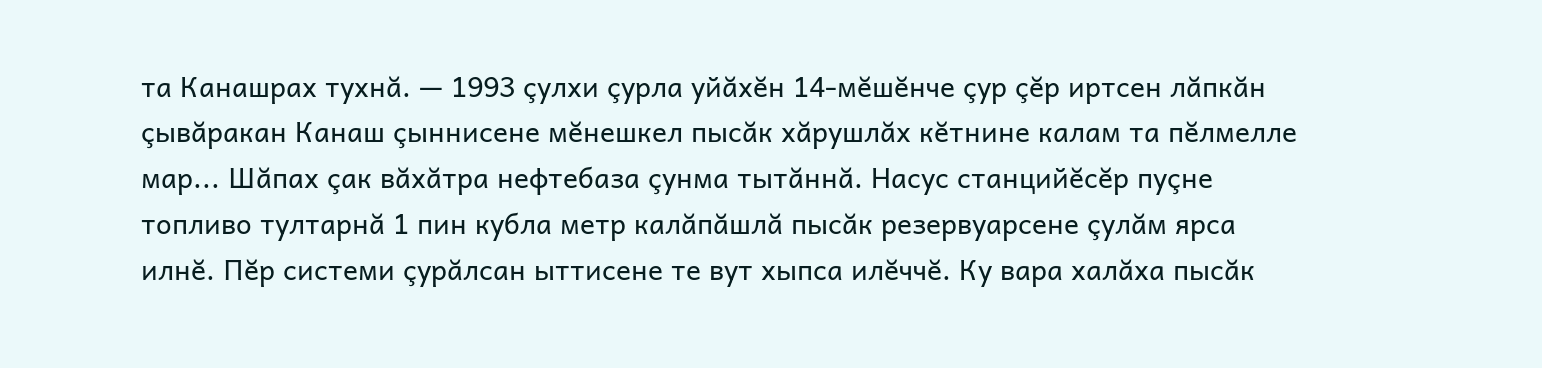та Канашрах тухнă. — 1993 çулхи çурла уйăхĕн 14-мĕшĕнче çур çĕр иртсен лăпкăн çывăракан Канаш çыннисене мĕнешкел пысăк хăрушлăх кĕтнине калам та пĕлмелле мар... Шăпах çак вăхăтра нефтебаза çунма тытăннă. Насус станцийĕсĕр пуçне топливо тултарнă 1 пин кубла метр калăпăшлă пысăк резервуарсене çулăм ярса илнĕ. Пĕр системи çурăлсан ыттисене те вут хыпса илĕччĕ. Ку вара халăха пысăк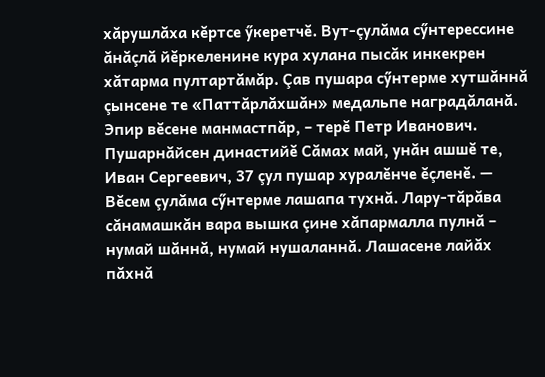хăрушлăха кĕртсе ӳкеретчĕ. Вут-çулăма сӳнтерессине ăнăçлă йĕркеленине кура хулана пысăк инкекрен хăтарма пултартăмăр. Çав пушара сӳнтерме хутшăннă çынсене те «Паттăрлăхшăн» медальпе наградăланă. Эпир вĕсене манмастпăр, – терĕ Петр Иванович. Пушарнăйсен династийĕ Сăмах май, унăн ашшĕ те, Иван Сергеевич, 37 çул пушар хуралĕнче ĕçленĕ. — Вĕсем çулăма сӳнтерме лашапа тухнă. Лару-тăрăва сăнамашкăн вара вышка çине хăпармалла пулнă – нумай шăннă, нумай нушаланнă. Лашасене лайăх пăхнă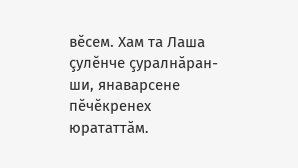вĕсем. Хам та Лаша çулĕнче çуралнăран-ши, янаварсене пĕчĕкренех юрататтăм.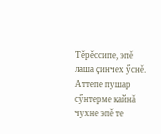Тĕрĕссипе, эпĕ лаша çинчех ӳснĕ. Аттепе пушар сӳнтерме кайнă чухне эпĕ те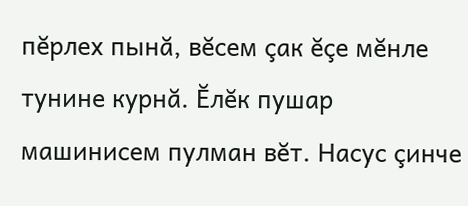пĕрлех пынă, вĕсем çак ĕçе мĕнле тунине курнă. Ĕлĕк пушар машинисем пулман вĕт. Насус çинче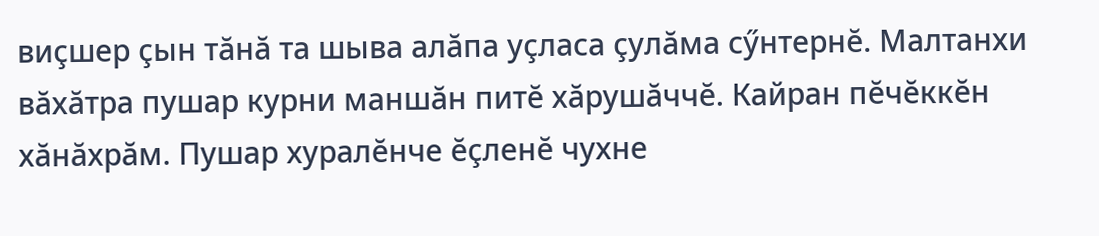виçшер çын тăнă та шыва алăпа уçласа çулăма сӳнтернĕ. Малтанхи вăхăтра пушар курни маншăн питĕ хăрушăччĕ. Кайран пĕчĕккĕн хăнăхрăм. Пушар хуралĕнче ĕçленĕ чухне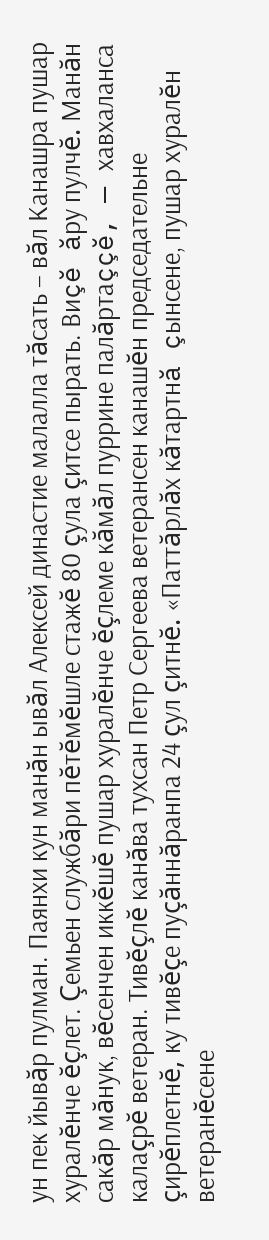ун пек йывăр пулман. Паянхи кун манăн ывăл Алексей династие малалла тăсать – вăл Канашра пушар хуралĕнче ĕçлет. Çемьен службăри пĕтĕмĕшле стажĕ 80 çула çитсе пырать. Виçĕ ăру пулчĕ. Манăн сакăр мăнук, вĕсенчен иккĕшĕ пушар хуралĕнче ĕçлеме кăмăл пуррине палăртаççĕ, — хавхаланса калаçрĕ ветеран. Тивĕçлĕ канăва тухсан Петр Сергеева ветерансен канашĕн председательне çирĕплетнĕ, ку тивĕçе пуçăннăранпа 24 çул çитнĕ. «Паттăрлăх кăтартнă çынсене, пушар хуралĕн ветеранĕсене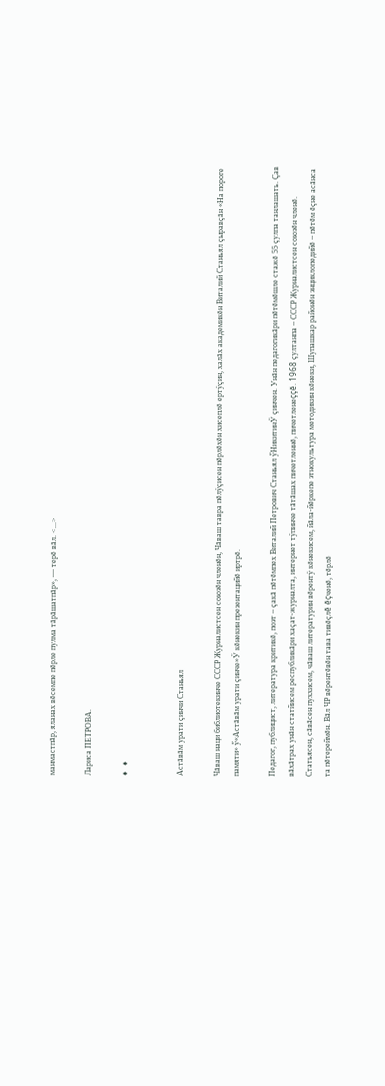манмастпăр, яланах вĕсемпе пĕрле пулма тăрăшатпăр», — терĕ вăл. <...>

Лариса ПЕТРОВА.

♦   ♦


Астăвăм урати çинчи Станьял

Чăваш наци библиотекинче СССР Журналистсен союзĕн членĕн, Чăваш тавра пĕлÿçисен пĕрлĕхĕн хисеплĕ ертÿçин, халăх академикĕн Виталий Станьял çыравçăн «На пороге памяти» ӳ«Астăвăм урати çинче»Ӳ кĕнекин презентацийĕ иртрĕ.

Педагог, публицист, литература критикĕ, поэт ‒ çакă пĕтĕмпех Виталий Петрович Станьял ӳНикитинӲ çинчен. Унăн педагогикăри пĕтĕмĕшле стажĕ 55 çулпа танлашать. Çав вăхăтрах унăн статйисем республикăри хаçат-журналта, интернет тÿпинче тăтăшах пичетленнĕ, пичетленеççĕ. 1968 çултанпа ‒ СССР Журналистсен союзĕн членĕ. Статьясен, сăвăсен пуххисем, чăваш литературин вĕрентÿ кĕнекисем, йăла-йĕркепе этнокультура методикин кĕнеки, Шупашкар районĕн энциклопедийĕ – пĕтĕм ĕçне асăнса та пĕтереймĕн. Вăл ЧР вĕрентĕвĕн тава тивĕçлĕ ĕçченĕ, тĕрлĕ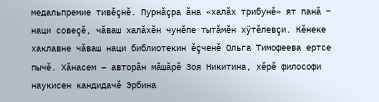медальпремие тивĕçнĕ. Пурнăçра ăна «халăх трибунĕ» ят панă ‒ наци совеçĕ, чăваш халăхĕн чунĕпе тытăмĕн хÿтĕлевçи. Кĕнеке хаклавне чăваш наци библиотекин ĕçченĕ Ольга Тимофеева ертсе пычĕ. Хăнасем – авторăн мăшăрĕ Зоя Никитина, хĕрĕ философи наукисен кандидачĕ Эрбина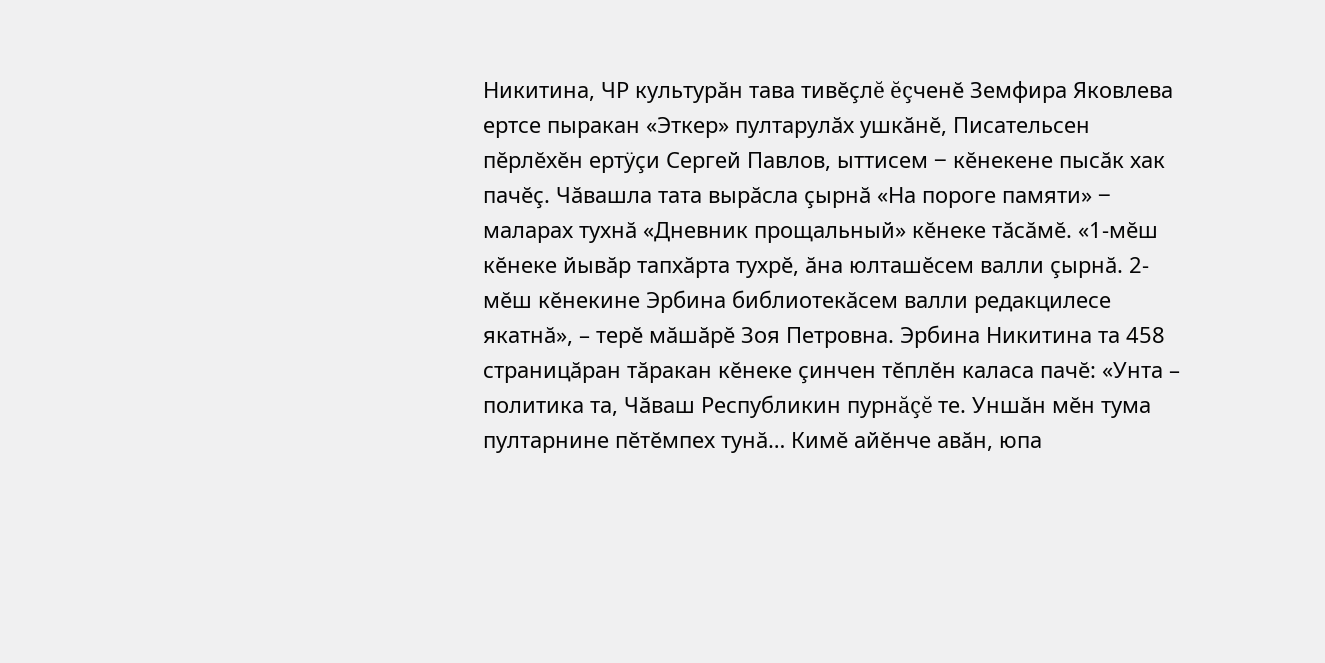Никитина, ЧР культурăн тава тивĕçлĕ ĕçченĕ Земфира Яковлева ертсе пыракан «Эткер» пултарулăх ушкăнĕ, Писательсен пĕрлĕхĕн ертÿçи Сергей Павлов, ыттисем ‒ кĕнекене пысăк хак пачĕç. Чăвашла тата вырăсла çырнă «На пороге памяти» ‒ маларах тухнă «Дневник прощальный» кĕнеке тăсăмĕ. «1-мĕш кĕнеке йывăр тапхăрта тухрĕ, ăна юлташĕсем валли çырнă. 2-мĕш кĕнекине Эрбина библиотекăсем валли редакцилесе якатнă», – терĕ мăшăрĕ Зоя Петровна. Эрбина Никитина та 458 страницăран тăракан кĕнеке çинчен тĕплĕн каласа пачĕ: «Унта – политика та, Чăваш Республикин пурнăçĕ те. Уншăн мĕн тума пултарнине пĕтĕмпех тунă… Кимĕ айĕнче авăн, юпа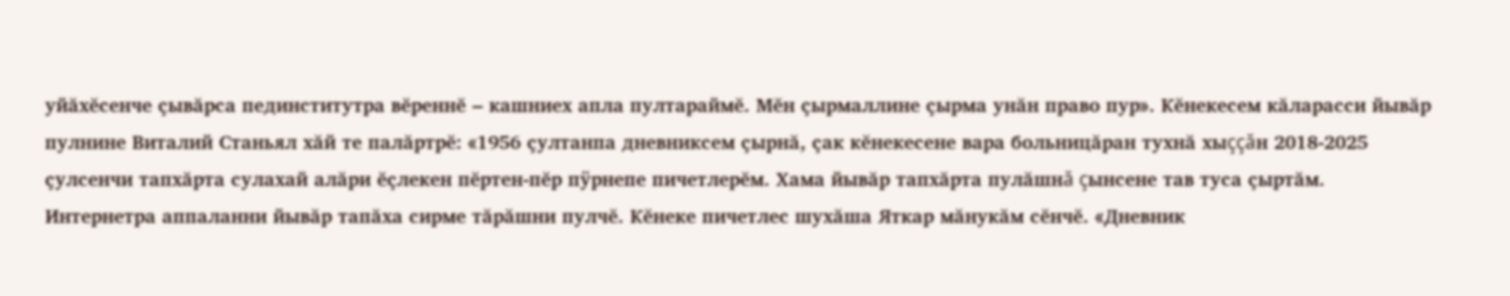уйăхĕсенче çывăрса пединститутра вĕреннĕ ‒ кашниех апла пултараймĕ. Мĕн çырмаллине çырма унăн право пур». Кĕнекесем кăларасси йывăр пулнине Виталий Станьял хăй те палăртрĕ: «1956 çултанпа дневниксем çырнă, çак кĕнекесене вара больницăран тухнă хыççăн 2018-2025 çулсенчи тапхăрта сулахай алăри ĕçлекен пĕртен-пĕр пÿрнепе пичетлерĕм. Хама йывăр тапхăрта пулăшнă çынсене тав туса çыртăм. Интернетра аппаланни йывăр тапăха сирме тăрăшни пулчĕ. Кĕнеке пичетлес шухăша Яткар мăнукăм сĕнчĕ. «Дневник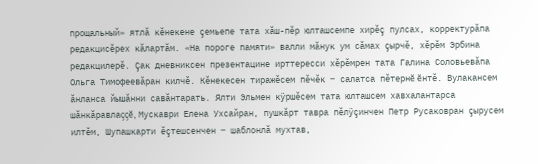прощальный» ятлă кĕнекене çемьепе тата хăш-пĕр юлташсемпе хирĕç пулсах, корректурăпа редакцисĕрех кăлартăм. «На пороге памяти» валли мăнук ум сăмах çырчĕ, хĕрĕм Эрбина редакцилерĕ. Çак дневниксен презентацине ирттересси хĕрĕмрен тата Галина Соловьевăпа Ольга Тимофеевăран килчĕ. Кĕнекесен тиражĕсем пĕчĕк ‒ салатса пĕтернĕ ĕнтĕ. Вулакансем ăнланса йышăнни савăнтарать. Ялти Эльмен кÿршĕсем тата юлташсем хавхалантарса шăнкăравлаççĕ, Мускаври Елена Ухсайран, пушкăрт тавра пĕлÿçинчен Петр Русаковран çырусем илтĕм, Шупашкарти ĕçтешсенчен ‒ шаблонлă мухтав,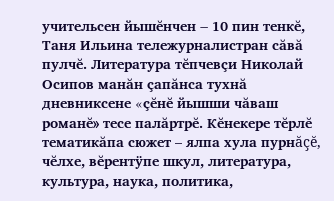учительсен йышĕнчен ‒ 10 пин тенкĕ, Таня Ильина тележурналистран сăвă пулчĕ. Литература тĕпчевçи Николай Осипов манăн çапăнса тухнă дневниксене «çĕнĕ йышши чăваш романĕ» тесе палăртрĕ. Кĕнекере тĕрлĕ тематикăпа сюжет – ялпа хула пурнăçĕ, чĕлхе, вĕрентÿпе шкул, литература, культура, наука, политика,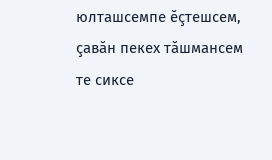юлташсемпе ĕçтешсем, çавăн пекех тăшмансем те сиксе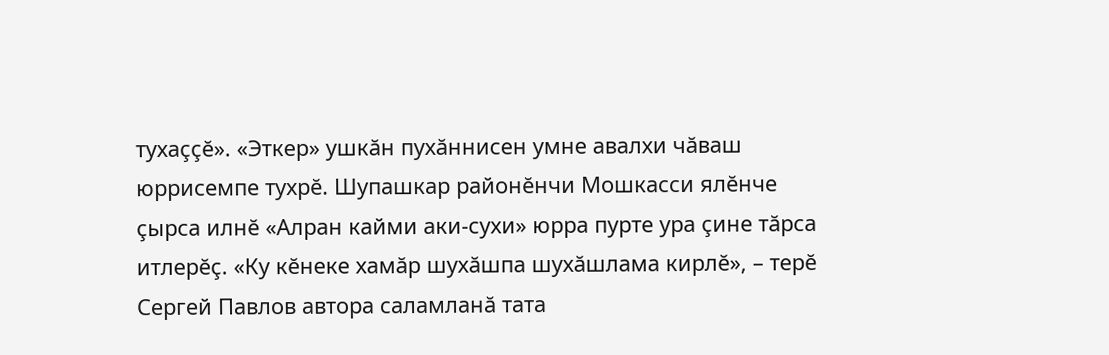тухаççĕ». «Эткер» ушкăн пухăннисен умне авалхи чăваш юррисемпе тухрĕ. Шупашкар районĕнчи Мошкасси ялĕнче çырса илнĕ «Алран кайми аки-сухи» юрра пурте ура çине тăрса итлерĕç. «Ку кĕнеке хамăр шухăшпа шухăшлама кирлĕ», – терĕ Сергей Павлов автора саламланă тата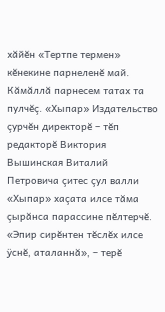хăйĕн «Тертпе термен» кĕнекине парнеленĕ май. Кăмăллă парнесем татах та пулчĕç. «Хыпар» Издательство çурчĕн директорĕ – тĕп редакторĕ Виктория Вышинская Виталий Петровича çитес çул валли «Хыпар» хаçата илсе тăма çырăнса парассине пĕлтерчĕ. «Эпир сирĕнтен тĕслĕх илсе ÿснĕ, аталаннă», – терĕ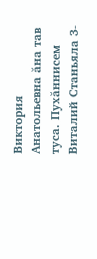Виктория Анатольевна ăна тав туса. Пухăннисем Виталий Станьяла 3-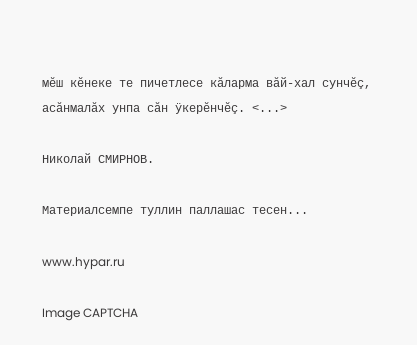мĕш кĕнеке те пичетлесе кăларма вăй-хал сунчĕç, асăнмалăх унпа сăн ÿкерĕнчĕç. <...>

Николай СМИРНОВ.

Материалсемпе туллин паллашас тесен...

www.hypar.ru

Image CAPTCHA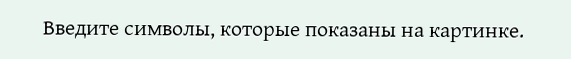Введите символы, которые показаны на картинке.